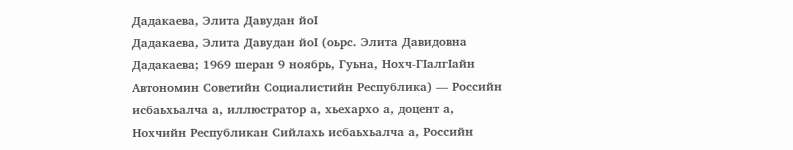Дадакаева, Элита Давудан йоӀ
Дадакаева, Элита Давудан йоӀ (оьрс. Элита Давидовна Дадакаева; 1969 шеран 9 ноябрь, Гуьна, Нохч-ГӀалгӀайн Автономин Советийн Социалистийн Республика) — Российн исбаьхьалча а, иллюстратор а, хьехархо а, доцент а, Нохчийн Республикан Сийлахь исбаьхьалча а, Российн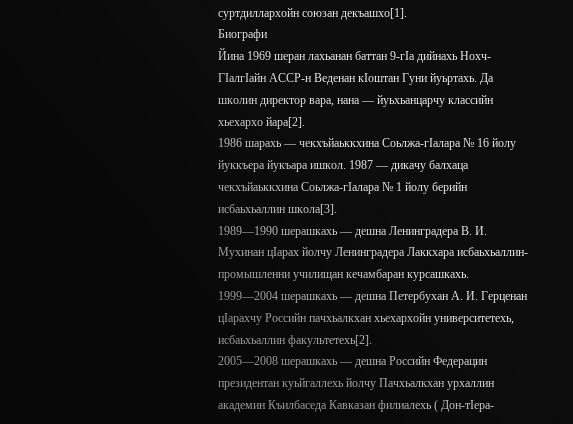суртдиллархойн союзан декъашхо[1].
Биографи
Йина 1969 шеран лахьанан баттан 9-гӀа дийнахь Нохч-ГӀалгӀайн АССР-н Веденан кӀоштан Гуни йуьртахь. Да школин директор вара, нана — йуьхьанцарчу классийн хьехархо йара[2].
1986 шарахь — чекхъйаьккхина Соьлжа-гӀалара № 16 йолу йуккъера йукъара ишкол. 1987 — дикачу балхаца чекхъйаьккхина Соьлжа-гӀалара № 1 йолу берийн исбаьхьаллин школа[3].
1989—1990 шерашкахь — дешна Ленинградера В. И. Мухинан цӀарах йолчу Ленинградера Лаккхара исбаьхьаллин-промышленни училищан кечамбаран курсашкахь.
1999—2004 шерашкахь — дешна Петербухан А. И. Герценан цӀарахчу Российн пачхьалкхан хьехархойн университетехь, исбаьхьаллин факультетехь[2].
2005—2008 шерашкахь — дешна Российн Федерацин президентан куьйгаллехь йолчу Пачхьалкхан урхаллин академин Къилбаседа Кавказан филиалехь ( Дон-тӀера-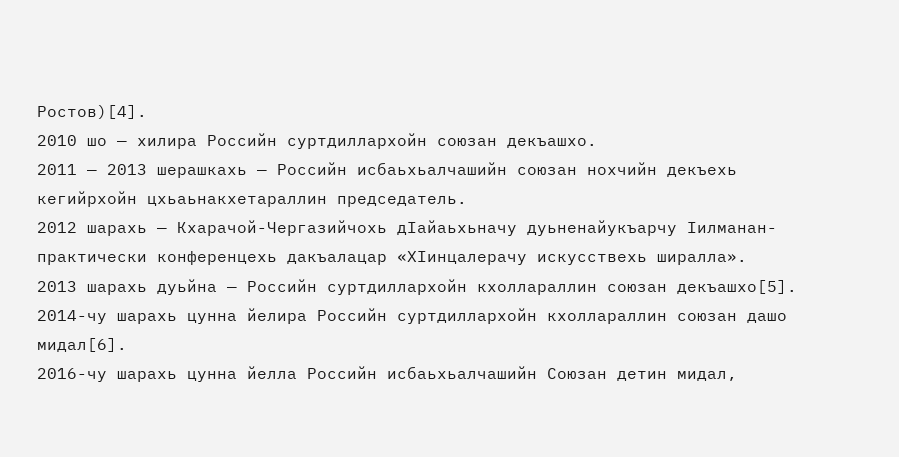Ростов)[4].
2010 шо — хилира Российн суртдиллархойн союзан декъашхо.
2011 — 2013 шерашкахь — Российн исбаьхьалчашийн союзан нохчийн декъехь кегийрхойн цхьаьнакхетараллин председатель.
2012 шарахь — Кхарачой-Чергазийчохь дӀайаьхьначу дуьненайукъарчу Ӏилманан-практически конференцехь дакъалацар «ХӀинцалерачу искусствехь ширалла».
2013 шарахь дуьйна — Российн суртдиллархойн кхоллараллин союзан декъашхо[5].
2014-чу шарахь цунна йелира Российн суртдиллархойн кхоллараллин союзан дашо мидал[6].
2016-чу шарахь цунна йелла Российн исбаьхьалчашийн Союзан детин мидал,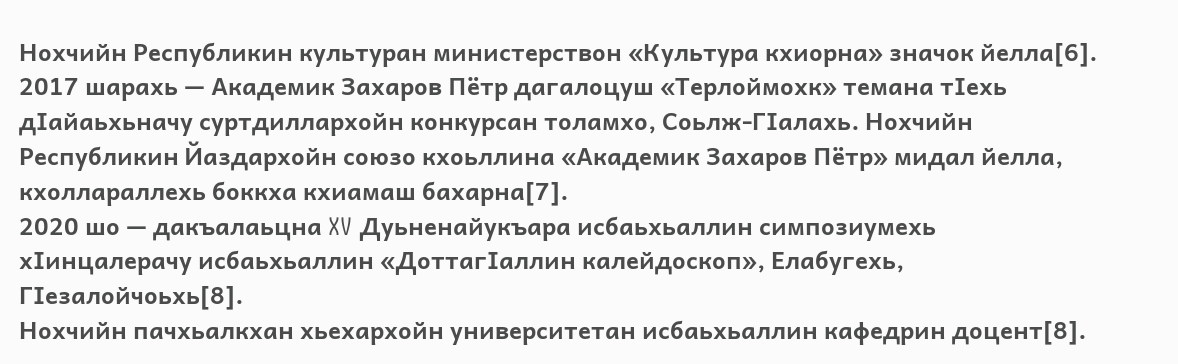Нохчийн Республикин культуран министерствон «Культура кхиорна» значок йелла[6].
2017 шарахь — Академик Захаров Пётр дагалоцуш «Терлоймохк» темана тӀехь дӀайаьхьначу суртдиллархойн конкурсан толамхо, Соьлж-ГӀалахь. Нохчийн Республикин Йаздархойн союзо кхоьллина «Академик Захаров Пётр» мидал йелла, кхоллараллехь боккха кхиамаш бахарна[7].
2020 шо — дакъалаьцна XV Дуьненайукъара исбаьхьаллин симпозиумехь хӀинцалерачу исбаьхьаллин «ДоттагӀаллин калейдоскоп», Елабугехь, ГӀезалойчоьхь[8].
Нохчийн пачхьалкхан хьехархойн университетан исбаьхьаллин кафедрин доцент[8].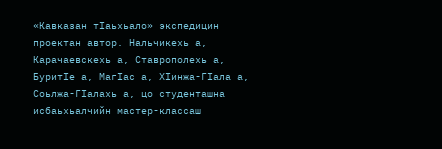«Кавказан тӀаьхьало» экспедицин проектан автор. Нальчикехь а, Карачаевскехь а, Ставрополехь а, БуритӀе а, МагӀас а, ХӀинжа-ГӀала а, Соьлжа-ГӀалахь а, цо студенташна исбаьхьалчийн мастер-классаш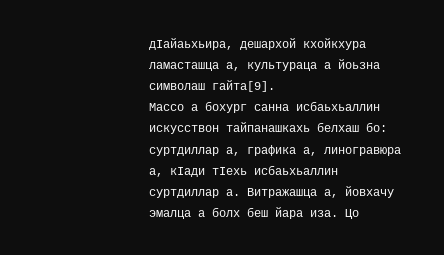дӀайаьхьира, дешархой кхойкхура ламасташца а, культураца а йоьзна символаш гайта[9].
Массо а бохург санна исбаьхьаллин искусствон тайпанашкахь белхаш бо: суртдиллар а, графика а, линогравюра а, кӀади тӀехь исбаьхьаллин суртдиллар а. Витражашца а, йовхачу эмалца а болх беш йара иза. Цо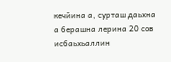кечйина а, сурташ даьхна а берашна лерина 20 сов исбаьхьаллин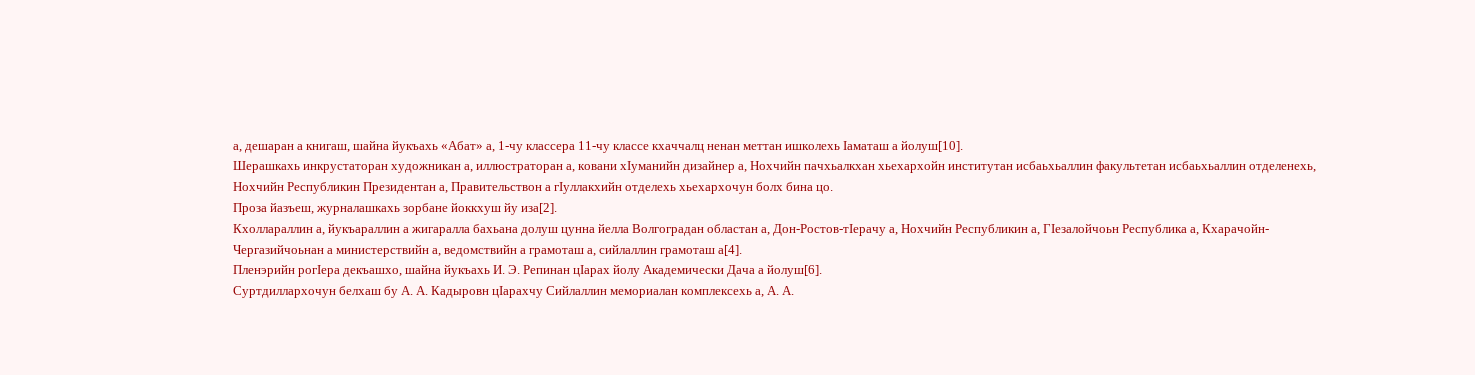а, дешаран а книгаш, шайна йукъахь «Абат» а, 1-чу классера 11-чу классе кхаччалц ненан меттан ишколехь Ӏаматаш а йолуш[10].
Шерашкахь инкрустаторан художникан а, иллюстраторан а, ковани хӀуманийн дизайнер а, Нохчийн пачхьалкхан хьехархойн институтан исбаьхьаллин факультетан исбаьхьаллин отделенехь, Нохчийн Республикин Президентан а, Правительствон а гӀуллакхийн отделехь хьехархочун болх бина цо.
Проза йазъеш, журналашкахь зорбане йоккхуш йу иза[2].
Кхоллараллин а, йукъараллин а жигаралла бахьана долуш цунна йелла Волгоградан областан а, Дон-Ростов-тӀерачу а, Нохчийн Республикин а, ГӀезалойчоьн Республика а, Кхарачойн-Чергазийчоьнан а министерствийн а, ведомствийн а грамоташ а, сийлаллин грамоташ а[4].
Пленэрийн рогӀера декъашхо, шайна йукъахь И. Э. Репинан цӀарах йолу Академически Дача а йолуш[6].
Суртдиллархочун белхаш бу А. А. Кадыровн цӀарахчу Сийлаллин мемориалан комплексехь а, А. А.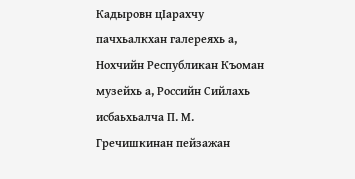Кадыровн цӀарахчу пачхьалкхан галереяхь а, Нохчийн Республикан Къоман музейхь а, Российн Сийлахь исбаьхьалча П. М. Гречишкинан пейзажан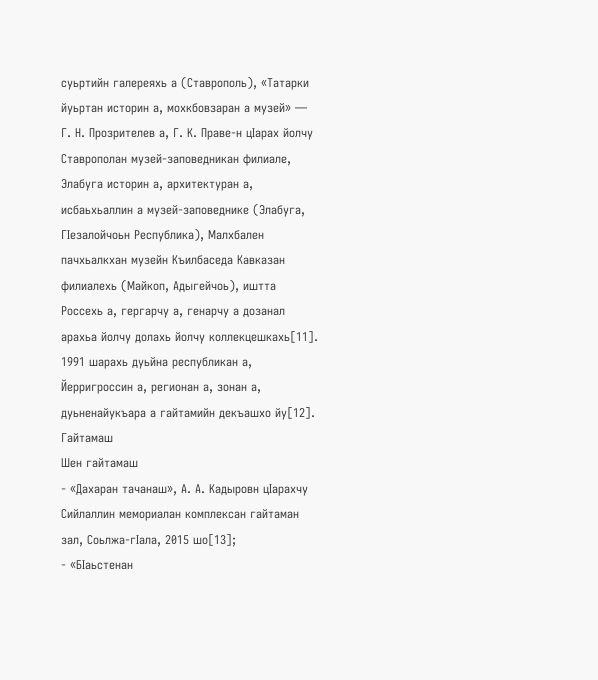суьртийн галереяхь а (Ставрополь), «Татарки йуьртан историн а, мохкбовзаран а музей» — Г. Н. Прозрителев а, Г. К. Праве-н цӀарах йолчу Ставрополан музей-заповедникан филиале, Элабуга историн а, архитектуран а, исбаьхьаллин а музей-заповеднике (Элабуга, ГӀезалойчоьн Республика), Малхбален пачхьалкхан музейн Къилбаседа Кавказан филиалехь (Майкоп, Адыгейчоь), иштта Россехь а, гергарчу а, генарчу а дозанал арахьа йолчу долахь йолчу коллекцешкахь[11].
1991 шарахь дуьйна республикан а, Йерригроссин а, регионан а, зонан а, дуьненайукъара а гайтамийн декъашхо йу[12].
Гайтамаш
Шен гайтамаш
- «Дахаран тачанаш», А. А. Кадыровн цӀарахчу Сийлаллин мемориалан комплексан гайтаман зал, Соьлжа-гӀала, 2015 шо[13];
- «БӀаьстенан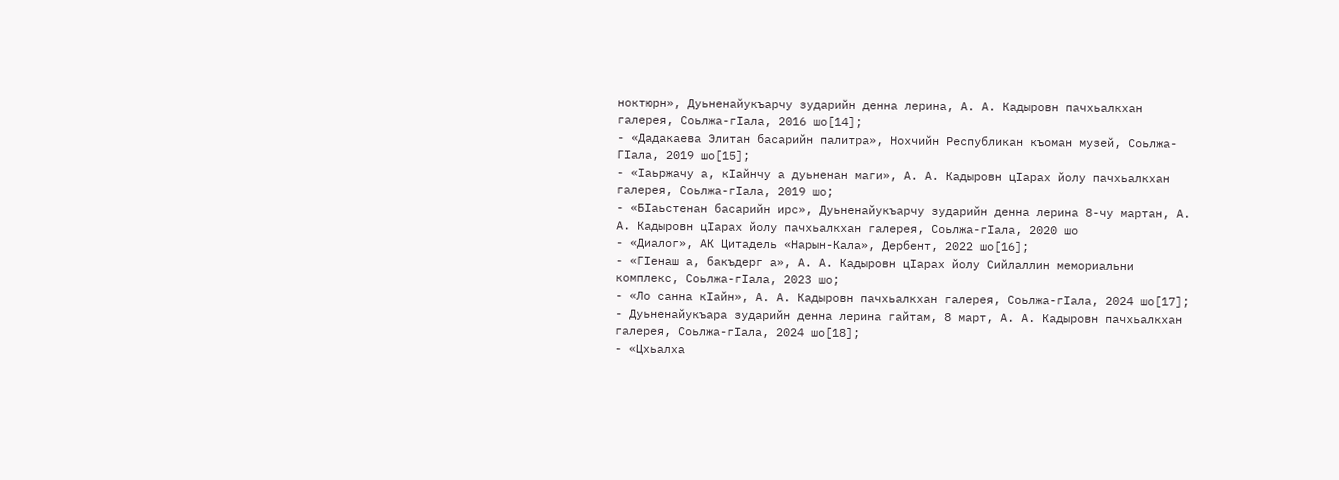ноктюрн», Дуьненайукъарчу зударийн денна лерина, А. А. Кадыровн пачхьалкхан галерея, Соьлжа-гӀала, 2016 шо[14];
- «Дадакаева Элитан басарийн палитра», Нохчийн Республикан къоман музей, Соьлжа-ГӀала, 2019 шо[15];
- «Ӏаьржачу а, кӀайнчу а дуьненан маги», А. А. Кадыровн цӀарах йолу пачхьалкхан галерея, Соьлжа-гӀала, 2019 шо;
- «БӀаьстенан басарийн ирс», Дуьненайукъарчу зударийн денна лерина 8-чу мартан, А. А. Кадыровн цӀарах йолу пачхьалкхан галерея, Соьлжа-гӀала, 2020 шо
- «Диалог», АК Цитадель «Нарын-Кала», Дербент, 2022 шо[16];
- «ГӀенаш а, бакъдерг а», А. А. Кадыровн цӀарах йолу Сийлаллин мемориальни комплекс, Соьлжа-гӀала, 2023 шо;
- «Ло санна кӀайн», А. А. Кадыровн пачхьалкхан галерея, Соьлжа-гӀала, 2024 шо[17];
- Дуьненайукъара зударийн денна лерина гайтам, 8 март, А. А. Кадыровн пачхьалкхан галерея, Соьлжа-гӀала, 2024 шо[18];
- «Цхьалха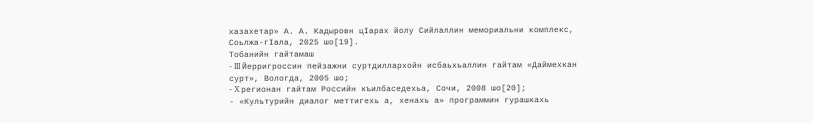хазахетар» А. А. Кадыровн цӀарах йолу Сийлаллин мемориальни комплекс, Соьлжа-гӀала, 2025 шо[19].
Тобанийн гайтамаш
- III Йерригроссин пейзажни суртдиллархойн исбаьхьаллин гайтам «Даймехкан сурт», Вологда, 2005 шо;
- X регионан гайтам Российн къилбаседехьа, Сочи, 2008 шо[20];
- «Культурийн диалог меттигехь а, хенахь а» программин гурашкахь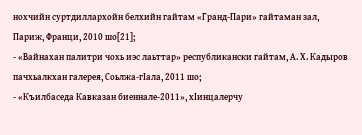нохчийн суртдиллархойн белхийн гайтам «Гранд-Пари» гайтаман зал, Париж, Франци, 2010 шо[21];
- «Вайнахан палитри чохь иэс лаьттар» республикански гайтам, А. Х. Кадыров пачхьалкхан галерея, Соьлжа-гӀала, 2011 шо;
- «Къилбаседа Кавказан биеннале-2011», хӀинцалерчу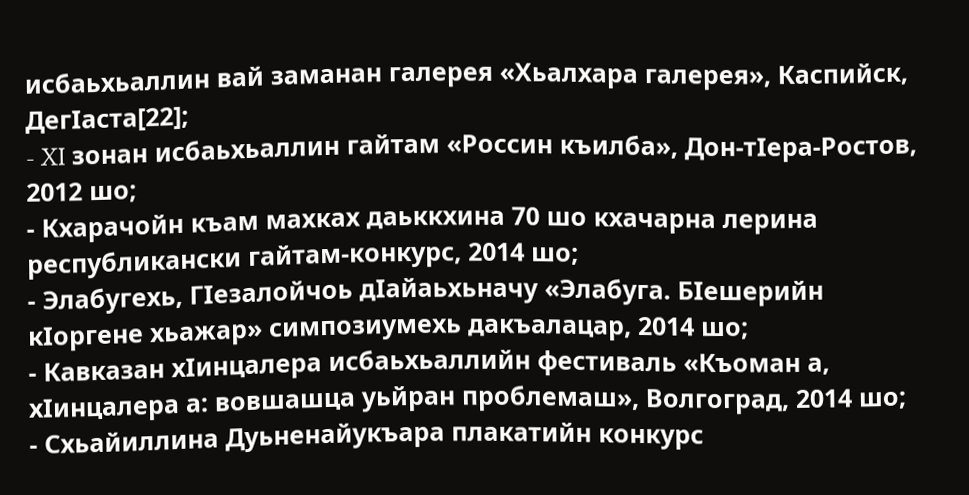исбаьхьаллин вай заманан галерея «Хьалхара галерея», Каспийск, ДегӀаста[22];
- XI зонан исбаьхьаллин гайтам «Россин къилба», Дон-тӀера-Ростов, 2012 шо;
- Кхарачойн къам махках даьккхина 70 шо кхачарна лерина республикански гайтам-конкурс, 2014 шо;
- Элабугехь, ГӀезалойчоь дӀайаьхьначу «Элабуга. БӀешерийн кӀоргене хьажар» симпозиумехь дакъалацар, 2014 шо;
- Кавказан хӀинцалера исбаьхьаллийн фестиваль «Къоман а, хӀинцалера а: вовшашца уьйран проблемаш», Волгоград, 2014 шо;
- Схьайиллина Дуьненайукъара плакатийн конкурс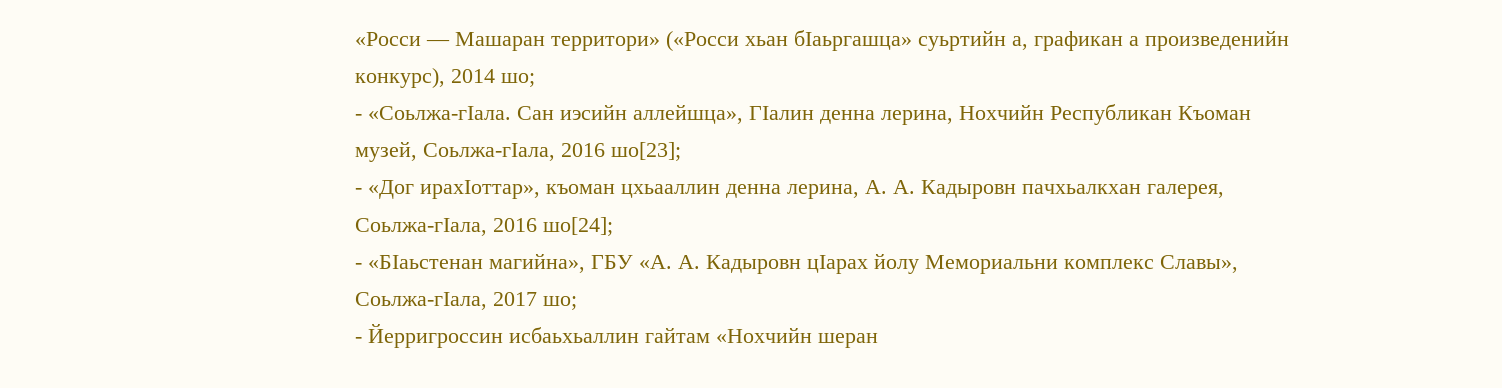«Росси — Машаран территори» («Росси хьан бӀаьргашца» суьртийн а, графикан а произведенийн конкурс), 2014 шо;
- «Соьлжа-гӀала. Сан иэсийн аллейшца», ГӀалин денна лерина, Нохчийн Республикан Къоман музей, Соьлжа-гӀала, 2016 шо[23];
- «Дог ирахӀоттар», къоман цхьааллин денна лерина, А. А. Кадыровн пачхьалкхан галерея, Соьлжа-гӀала, 2016 шо[24];
- «БӀаьстенан магийна», ГБУ «А. А. Кадыровн цӀарах йолу Мемориальни комплекс Славы», Соьлжа-гӀала, 2017 шо;
- Йерригроссин исбаьхьаллин гайтам «Нохчийн шеран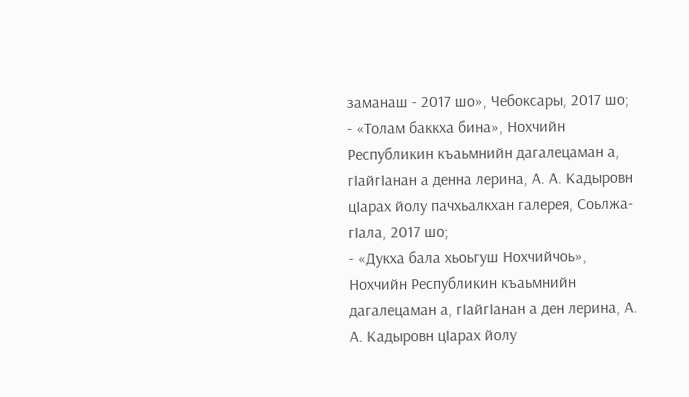заманаш - 2017 шо», Чебоксары, 2017 шо;
- «Толам баккха бина», Нохчийн Республикин къаьмнийн дагалецаман а, гӀайгӀанан а денна лерина, А. А. Кадыровн цӀарах йолу пачхьалкхан галерея, Соьлжа-гӀала, 2017 шо;
- «Дукха бала хьоьгуш Нохчийчоь», Нохчийн Республикин къаьмнийн дагалецаман а, гӀайгӀанан а ден лерина, А. А. Кадыровн цӀарах йолу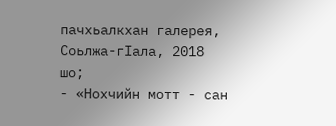пачхьалкхан галерея, Соьлжа-гӀала, 2018 шо;
- «Нохчийн мотт - сан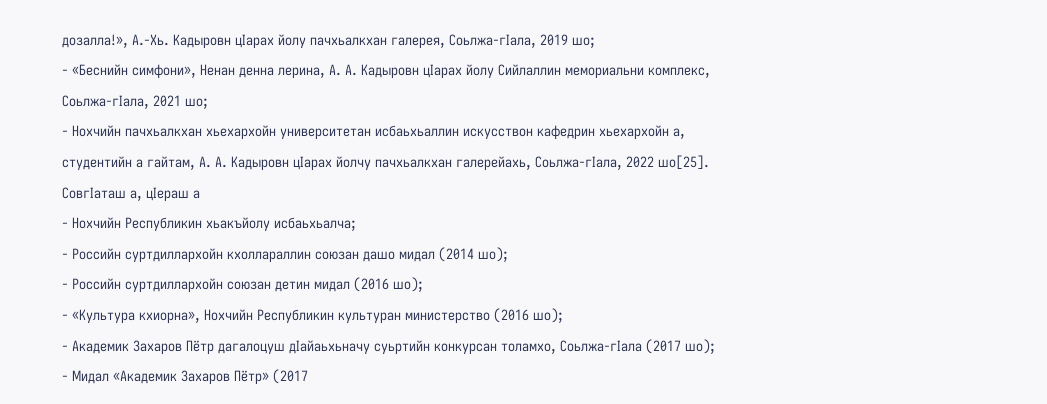дозалла!», А.-Хь. Кадыровн цӀарах йолу пачхьалкхан галерея, Соьлжа-гӀала, 2019 шо;
- «Беснийн симфони», Ненан денна лерина, А. А. Кадыровн цӀарах йолу Сийлаллин мемориальни комплекс, Соьлжа-гӀала, 2021 шо;
- Нохчийн пачхьалкхан хьехархойн университетан исбаьхьаллин искусствон кафедрин хьехархойн а, студентийн а гайтам, А. А. Кадыровн цӀарах йолчу пачхьалкхан галерейахь, Соьлжа-гӀала, 2022 шо[25].
СовгӀаташ а, цӀераш а
- Нохчийн Республикин хьакъйолу исбаьхьалча;
- Российн суртдиллархойн кхоллараллин союзан дашо мидал (2014 шо);
- Российн суртдиллархойн союзан детин мидал (2016 шо);
- «Культура кхиорна», Нохчийн Республикин культуран министерство (2016 шо);
- Академик Захаров Пётр дагалоцуш дӀайаьхьначу суьртийн конкурсан толамхо, Соьлжа-гӀала (2017 шо);
- Мидал «Академик Захаров Пётр» (2017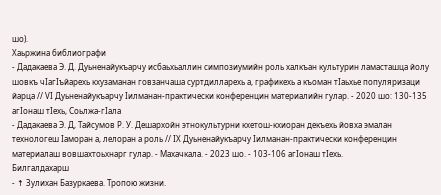шо).
Хаьржина библиографи
- Дадакаева Э. Д. Дуьненайукъарчу исбаьхьаллин симпозиумийн роль халкъан культурин ламасташца йолу шовкъ чӀагӀъйарехь кхузаманан говзанчаша суртдилларехь а, графикехь а къоман тӀаьхье популяризаци йарца // VI Дуьненайукъарчу Ӏилманан-практически конференцин материалийн гулар. - 2020 шо: 130-135 агӀонаш тӀехь, Соьлжа-гӀала
- Дадакаева Э. Д, Тайсумов Р. У. Дешархойн этнокультурни кхетош-кхиоран декъехь йовха эмалан технологеш Ӏаморан а, лелоран а роль // IX Дуьненайукъарчу Ӏилманан-практически конференцин материалаш вовшахтоьхнарг гулар. - Махачкала. - 2023 шо. - 103-106 агӀонаш тӀехь.
Билгалдахарш
- ↑ Зулихан Базуркаева. Тропою жизни.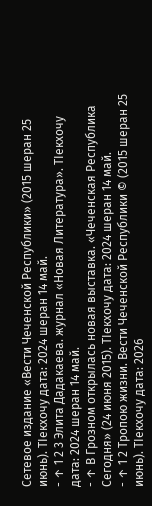Сетевое издание «Вести Чеченской Республики» (2015 шеран 25 июнь). ТӀекхочу дата: 2024 шеран 14 май.
- ↑ 1 2 3 Элита Дадакаева. журнал «Новая Литература». ТӀекхочу дата: 2024 шеран 14 май.
- ↑ В Грозном открылась новая выставка. «Чеченская Республика Сегодня» (24 июня 2015). ТӀекхочу дата: 2024 шеран 14 май.
- ↑ 1 2 Тропою жизни. Вести Чеченской Республики © (2015 шеран 25 июнь). ТӀекхочу дата: 2026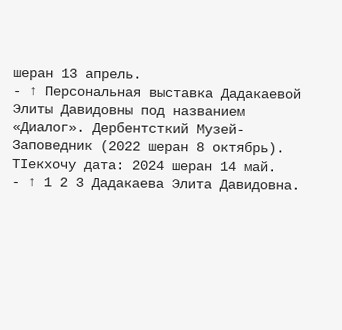шеран 13 апрель.
- ↑ Персональная выставка Дадакаевой Элиты Давидовны под названием «Диалог». Дербентсткий Музей-Заповедник (2022 шеран 8 октябрь). ТӀекхочу дата: 2024 шеран 14 май.
- ↑ 1 2 3 Дадакаева Элита Давидовна.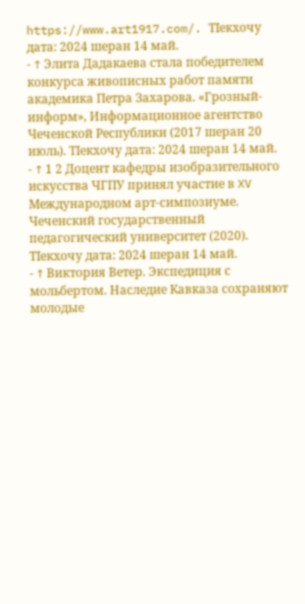https://www.art1917.com/. ТӀекхочу дата: 2024 шеран 14 май.
- ↑ Элита Дадакаева стала победителем конкурса живописных работ памяти академика Петра Захарова. «Грозный-информ», Информационное агентство Чеченской Республики (2017 шеран 20 июль). ТӀекхочу дата: 2024 шеран 14 май.
- ↑ 1 2 Доцент кафедры изобразительного искусства ЧГПУ принял участие в XV Международном арт-симпозиуме. Чеченский государственный педагогический университет (2020). ТӀекхочу дата: 2024 шеран 14 май.
- ↑ Виктория Ветер. Экспедиция с мольбертом. Наследие Кавказа сохраняют молодые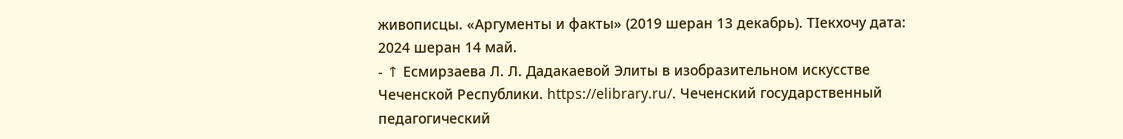живописцы. «Аргументы и факты» (2019 шеран 13 декабрь). ТӀекхочу дата: 2024 шеран 14 май.
- ↑ Есмирзаева Л. Л. Дадакаевой Элиты в изобразительном искусстве Чеченской Республики. https://elibrary.ru/. Чеченский государственный педагогический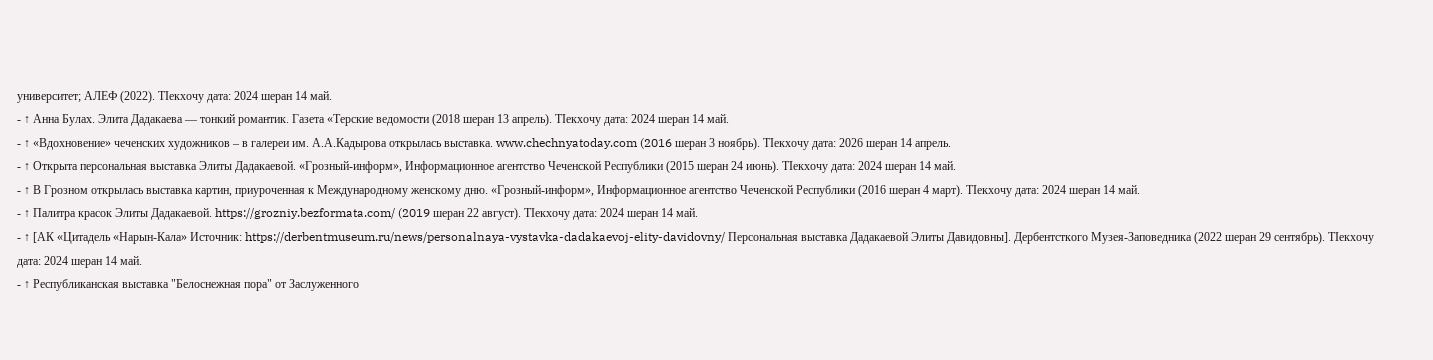университет; АЛЕФ (2022). ТӀекхочу дата: 2024 шеран 14 май.
- ↑ Анна Булах. Элита Дадакаева — тонкий романтик. Газета «Терские ведомости (2018 шеран 13 апрель). ТӀекхочу дата: 2024 шеран 14 май.
- ↑ «Вдохновение» чеченских художников – в галереи им. А.А.Кадырова открылась выставка. www.chechnyatoday.com (2016 шеран 3 ноябрь). ТӀекхочу дата: 2026 шеран 14 апрель.
- ↑ Открыта персональная выставка Элиты Дадакаевой. «Грозный-информ», Информационное агентство Чеченской Республики (2015 шеран 24 июнь). ТӀекхочу дата: 2024 шеран 14 май.
- ↑ В Грозном открылась выставка картин, приуроченная к Международному женскому дню. «Грозный-информ», Информационное агентство Чеченской Республики (2016 шеран 4 март). ТӀекхочу дата: 2024 шеран 14 май.
- ↑ Палитра красок Элиты Дадакаевой. https://grozniy.bezformata.com/ (2019 шеран 22 август). ТӀекхочу дата: 2024 шеран 14 май.
- ↑ [АК «Цитадель «Нарын-Кала» Источник: https://derbentmuseum.ru/news/personalnaya-vystavka-dadakaevoj-elity-davidovny/ Персональная выставка Дадакаевой Элиты Давидовны]. Дербентсткого Музея-Заповедника (2022 шеран 29 сентябрь). ТӀекхочу дата: 2024 шеран 14 май.
- ↑ Республиканская выставка "Белоснежная пора" от Заслуженного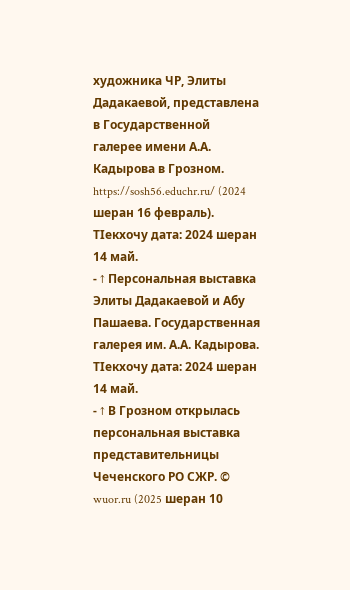художника ЧР, Элиты Дадакаевой, представлена в Государственной галерее имени А.А. Кадырова в Грозном. https://sosh56.educhr.ru/ (2024 шеран 16 февраль). ТӀекхочу дата: 2024 шеран 14 май.
- ↑ Персональная выставка Элиты Дадакаевой и Абу Пашаева. Государственная галерея им. А.А. Кадырова. ТӀекхочу дата: 2024 шеран 14 май.
- ↑ В Грозном открылась персональная выставка представительницы Чеченского РО СЖР. © wuor.ru (2025 шеран 10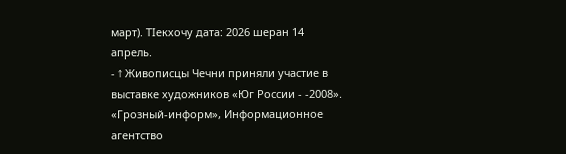март). ТӀекхочу дата: 2026 шеран 14 апрель.
- ↑ Живописцы Чечни приняли участие в выставке художников «Юг России - -2008». «Грозный-информ», Информационное агентство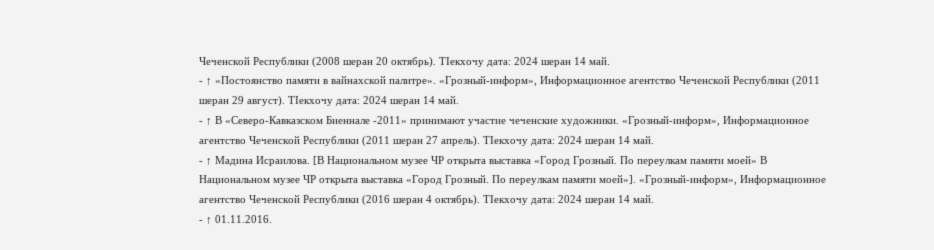Чеченской Республики (2008 шеран 20 октябрь). ТӀекхочу дата: 2024 шеран 14 май.
- ↑ «Постоянство памяти в вайнахской палитре». «Грозный-информ», Информационное агентство Чеченской Республики (2011 шеран 29 август). ТӀекхочу дата: 2024 шеран 14 май.
- ↑ В «Северо-Кавказском Биеннале -2011» принимают участие чеченские художники. «Грозный-информ», Информационное агентство Чеченской Республики (2011 шеран 27 апрель). ТӀекхочу дата: 2024 шеран 14 май.
- ↑ Мадина Исраилова. [В Национальном музее ЧР открыта выставка «Город Грозный. По переулкам памяти моей» В Национальном музее ЧР открыта выставка «Город Грозный. По переулкам памяти моей»]. «Грозный-информ», Информационное агентство Чеченской Республики (2016 шеран 4 октябрь). ТӀекхочу дата: 2024 шеран 14 май.
- ↑ 01.11.2016.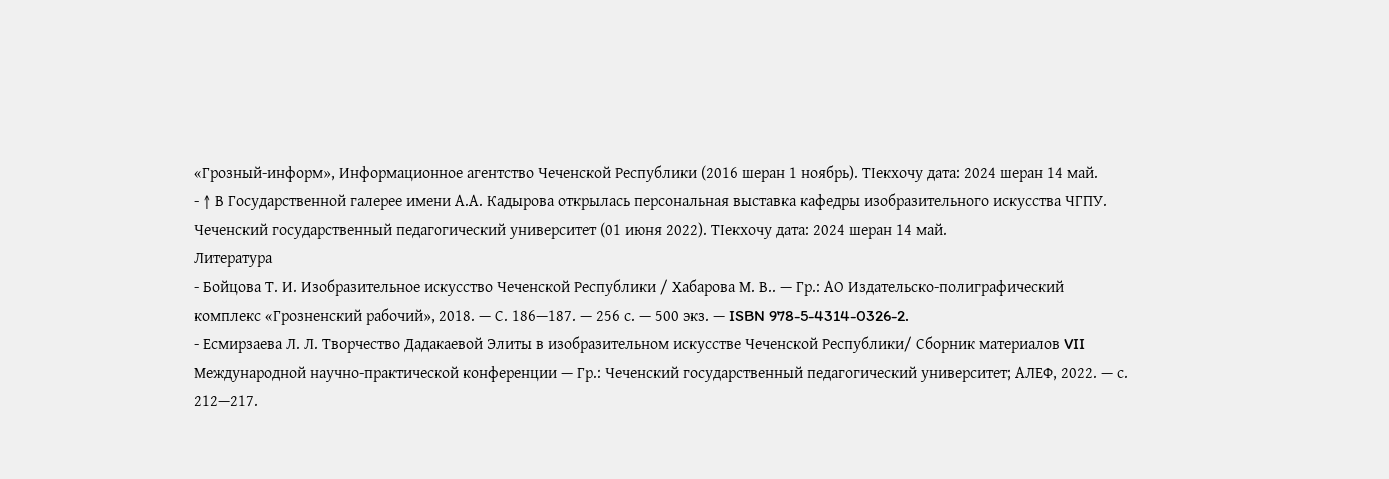«Грозный-информ», Информационное агентство Чеченской Республики (2016 шеран 1 ноябрь). ТӀекхочу дата: 2024 шеран 14 май.
- ↑ В Государственной галерее имени А.А. Кадырова открылась персональная выставка кафедры изобразительного искусства ЧГПУ. Чеченский государственный педагогический университет (01 июня 2022). ТӀекхочу дата: 2024 шеран 14 май.
Литература
- Бойцова Т. И. Изобразительное искусство Чеченской Республики / Хабарова М. В.. — Гр.: АО Издательско-полиграфический комплекс «Грозненский рабочий», 2018. — С. 186—187. — 256 с. — 500 экз. — ISBN 978-5-4314-0326-2.
- Есмирзаева Л. Л. Творчество Дадакаевой Элиты в изобразительном искусстве Чеченской Республики/ Сборник материалов VII Международной научно-практической конференции — Гр.: Чеченский государственный педагогический университет; АЛЕФ, 2022. — с. 212—217.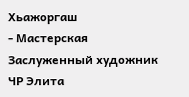Хьажоргаш
- Мастерская Заслуженный художник ЧР Элита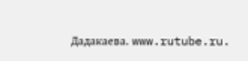Дадакаева. www.rutube.ru.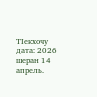ТӀекхочу дата: 2026 шеран 14 апрель.